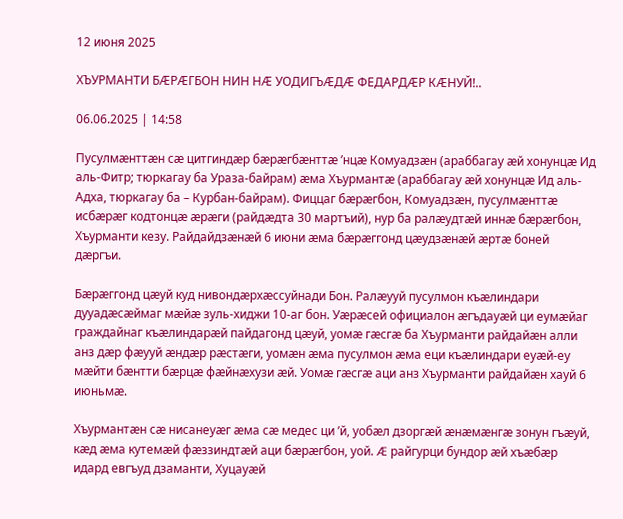12 июня 2025

ХЪУРМАНТИ БÆРÆГБОН НИН НÆ УОДИГЪÆДÆ ФЕДАРДÆР КÆНУЙ!..

06.06.2025 | 14:58

Пусулмæнттæн сæ цитгиндæр бæрæгбæнттæ ’нцæ Комуадзæн (араббагау æй хонунцæ Ид аль-Фитр; тюркагау ба Ураза-байрам) æма Хъурмантæ (араббагау æй хонунцæ Ид аль-Адха, тюркагау ба – Курбан-байрам). Фиццаг бæрæгбон, Комуадзæн, пусулмæнттæ исбæрæг кодтонцæ æрæги (райдæдта 30 мартъий), нур ба ралæудтæй иннæ бæрæгбон, Хъурманти кезу. Райдайдзæнæй 6 июни æма бæрæггонд цæудзæнæй æртæ боней дæргъи.

Бæрæггонд цæуй куд нивондæрхæссуйнади Бон. Ралæууй пусулмон къæлиндари дууадæсæймаг мæйæ зуль-хиджи 10-аг бон. Уæрæсей официалон æгъдауæй ци еумæйаг граждайнаг къæлиндарæй пайдагонд цæуй, уомæ гæсгæ ба Хъурманти райдайæн алли анз дæр фæууй æндæр рæстæги, уомæн æма пусулмон æма еци къæлиндари еуæй-еу мæйти бæнтти бæрцæ фæйнæхузи æй. Уомæ гæсгæ аци анз Хъурманти райдайæн хауй 6 июньмæ.

Хъурмантæн сæ нисанеуæг æма сæ медес ци ’й, уобæл дзоргæй æнæмæнгæ зонун гъæуй, кæд æма кутемæй фæззиндтæй аци бæрæгбон, уой. Æ райгурци бундор æй хъæбæр идард евгъуд дзаманти, Хуцауæй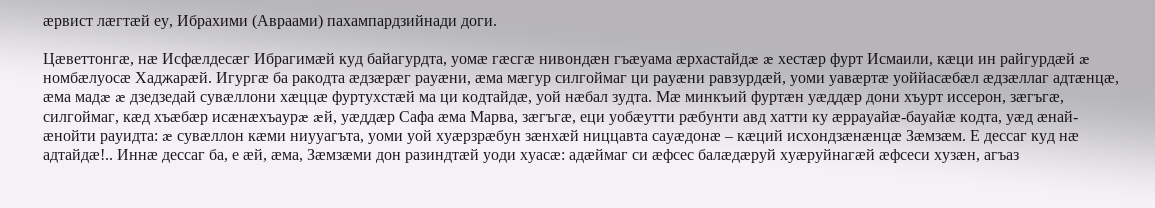æрвист лæгтæй еу, Ибрахими (Авраами) пахампардзийнади доги.

Цæветтонгæ, нæ Исфæлдесæг Ибрагимæй куд байагурдта, уомæ гæсгæ нивондæн гъæуама æрхастайдæ æ хестæр фурт Исмаили, кæци ин райгурдæй æ номбæлуосæ Хаджарæй. Игургæ ба ракодта æдзæрæг рауæни, æма мæгур силгоймаг ци рауæни равзурдæй, уоми уавæртæ уоййасæбæл æдзæллаг адтæнцæ, æма мадæ æ дзедзедай сувæллони хæццæ фуртухстæй ма ци кодтайдæ, уой нæбал зудта. Мæ минкъий фуртæн уæддæр дони хъурт иссерон, зæгъгæ, силгоймаг, кæд хъæбæр исæнæхъаурæ æй, уæддæр Сафа æма Марва, зæгъгæ, еци уобæутти рæбунти авд хатти ку æррауайæ-бауайæ кодта, уæд æнай-æнойти рауидта: æ сувæллон кæми ниууагъта, уоми уой хуæрзрæбун зæнхæй ниццавта сауæдонæ – кæций исхондзæнæнцæ Зæмзæм. Е дессаг куд нæ адтайдæ!.. Иннæ дессаг ба, е æй, æма, Зæмзæми дон разиндтæй уоди хуасæ: адæймаг си æфсес балæдæруй хуæруйнагæй æфсеси хузæн, агъаз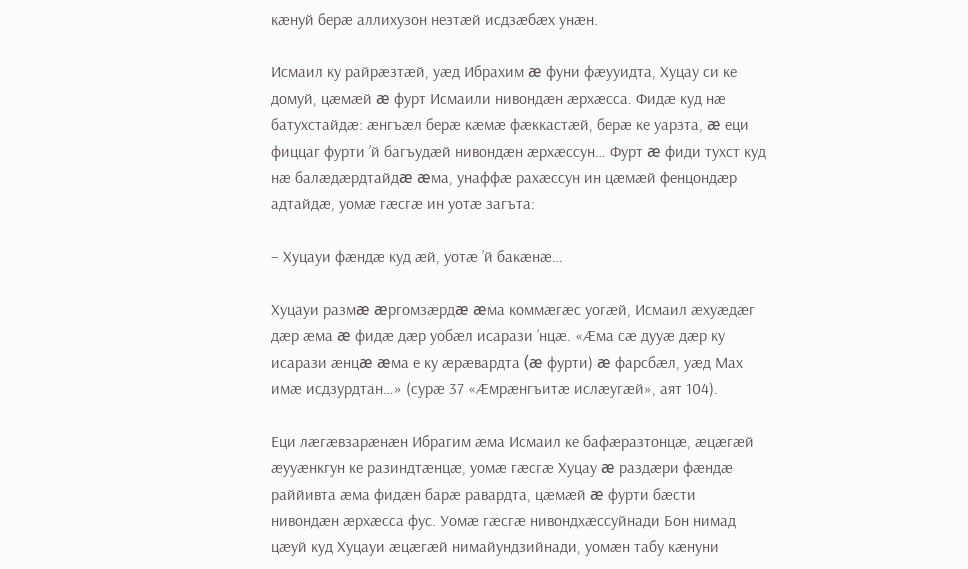кæнуй берæ аллихузон незтæй исдзæбæх унæн.

Исмаил ку райрæзтæй, уæд Ибрахим æ фуни фæууидта, Хуцау си ке домуй, цæмæй æ фурт Исмаили нивондæн æрхæсса. Фидæ куд нæ батухстайдæ: æнгъæл берæ кæмæ фæккастæй, берæ ке уарзта, æ еци фиццаг фурти ’й багъудæй нивондæн æрхæссун… Фурт æ фиди тухст куд нæ балæдæрдтайдæ æма, унаффæ рахæссун ин цæмæй фенцондæр адтайдæ, уомæ гæсгæ ин уотæ загъта:

– Хуцауи фæндæ куд æй, уотæ ’й бакæнæ…

Хуцауи размæ æргомзæрдæ æма коммæгæс уогæй, Исмаил æхуæдæг дæр æма æ фидæ дæр уобæл исарази ’нцæ. «Æма сæ дууæ дæр ку исарази æнцæ æма е ку æрæвардта (æ фурти) æ фарсбæл, уæд Мах имæ исдзурдтан…» (сурæ 37 «Æмрæнгъитæ ислæугæй», аят 104).

Еци лæгæвзарæнæн Ибрагим æма Исмаил ке бафæразтонцæ, æцæгæй æууæнкгун ке разиндтæнцæ, уомæ гæсгæ Хуцау æ раздæри фæндæ раййивта æма фидæн барæ равардта, цæмæй æ фурти бæсти нивондæн æрхæсса фус. Уомæ гæсгæ нивондхæссуйнади Бон нимад цæуй куд Хуцауи æцæгæй нимайундзийнади, уомæн табу кæнуни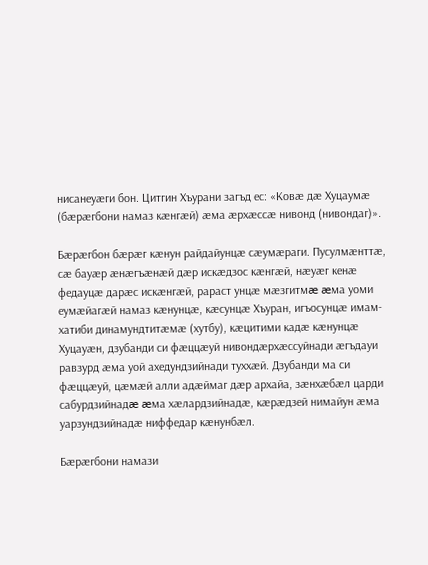нисанеуæги бон. Цитгин Хъурани загъд ес: «Ковæ дæ Хуцаумæ (бæрæгбони намаз кæнгæй) æма æрхæссæ нивонд (нивондаг)».

Бæрæгбон бæрæг кæнун райдайунцæ сæумæраги. Пусулмæнттæ, сæ бауæр æнæгъæнæй дæр искæдзос кæнгæй, нæуæг кенæ федауцæ дарæс искæнгæй, рараст унцæ мæзгитмæ æма уоми еумæйагæй намаз кæнунцæ, кæсунцæ Хъуран, игъосунцæ имам-хатиби динамундтитæмæ (хутбу), кæцитими кадæ кæнунцæ Хуцауæн, дзубанди си фæццæуй нивондæрхæссуйнади æгъдауи равзурд æма уой ахедундзийнади туххæй. Дзубанди ма си фæццæуй, цæмæй алли адæймаг дæр архайа, зæнхæбæл царди сабурдзийнадæ æма хæлардзийнадæ, кæрæдзей нимайун æма уарзундзийнадæ ниффедар кæнунбæл.

Бæрæгбони намази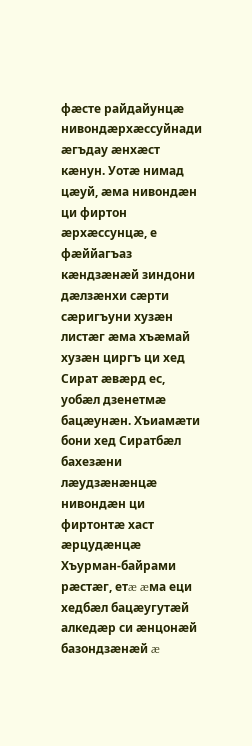фæсте райдайунцæ нивондæрхæссуйнади æгъдау æнхæст кæнун. Уотæ нимад цæуй, æма нивондæн ци фиртон æрхæссунцæ, е фæййагъаз кæндзæнæй зиндони дæлзæнхи сæрти сæригъуни хузæн листæг æма хъæмай хузæн циргъ ци хед Сират æвæрд ес, уобæл дзенетмæ бацæунæн. Хъиамæти бони хед Сиратбæл бахезæни лæудзæнæнцæ нивондæн ци фиртонтæ хаст æрцудæнцæ Хъурман-байрами рæстæг, етæ æма еци хедбæл бацæугутæй алкедæр си æнцонæй базондзæнæй æ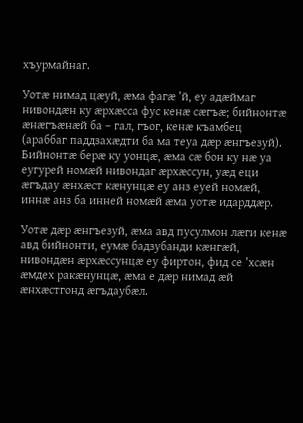хъурмайнаг.

Уотæ нимад цæуй, æма фагæ ’й, еу адæймаг нивондæн ку æрхæсса фус кенæ сæгъæ; бийнонтæ æнæгъæнæй ба – гал, гъог, кенæ къамбец (араббаг паддзахæдти ба ма теуа дæр æнгъезуй). Бийнонтæ берæ ку уонцæ, æма сæ бон ку нæ уа еугурей номæй нивондаг æрхæссун, уæд еци æгъдау æнхæст кæнунцæ еу анз еуей номæй, иннæ анз ба инней номæй æма уотæ идарддæр.

Уотæ дæр æнгъезуй, æма авд пусулмон лæги кенæ авд бийнонти, еумæ бадзубанди кæнгæй, нивондæн æрхæссунцæ еу фиртон, фид се ’хсæн æмдех ракæнунцæ, æма е дæр нимад æй æнхæстгонд æгъдаубæл.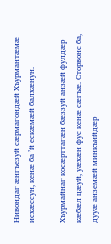Нивондаг æнгъезуй сæрмагондæй Хъурмантæмæ исхæссун, кенæ ба ’й ескæмæй балхæнун.

Хъурмайнаг косæрттагæн бæззуй анзæй фулдæр кæбæл цæуй, уæхæн фус кенæ сæгъæ. Сторвонс ба, дууæ анземæй минкъийдæр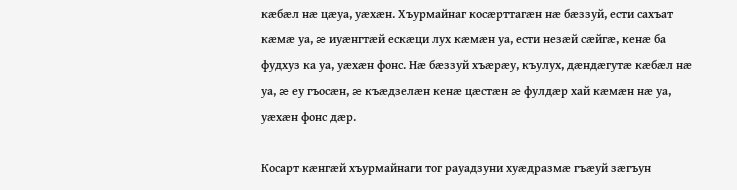кæбæл нæ цæуа, уæхæн. Хъурмайнаг косæрттагæн нæ бæззуй, ести сахъат кæмæ уа, æ иуæнгтæй ескæци лух кæмæн уа, ести незæй сæйгæ, кенæ ба фудхуз ка уа, уæхæн фонс. Нæ бæззуй хъæрæу, къулух, дæндæгутæ кæбæл нæ уа, æ еу гъосæн, æ къæдзелæн кенæ цæстæн æ фулдæр хай кæмæн нæ уа, уæхæн фонс дæр.

Косарт кæнгæй хъурмайнаги тог рауадзуни хуæдразмæ гъæуй зæгъун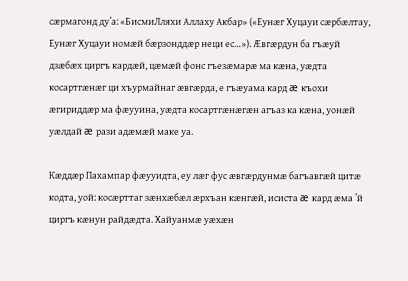сæрмагонд ду’а: «БисмиЛляхи Аллаху Акбар» («Еунæг Хуцауи сæрбæлтау, Еунæг Хуцауи номæй бæрзонддæр неци ес…»). Æвгæрдун ба гъæуй дзæбæх циргъ кардæй, цæмæй фонс гъезæмарæ ма кæна, уæдта косартгæнæг ци хъурмайнаг æвгæрда, е гъæуама кард æ къохи æгириддæр ма фæууина, уæдта косартгæнæгæн агъаз ка кæна, уонæй уæлдай æ рази адæмæй маке уа.

Кæддæр Пахампар фæууидта, еу лæг фус æвгæрдунмæ багъавгæй цитæ кодта, уой: косæрттаг зæнхæбæл æрхъан кæнгæй, исиста æ кард æма ’й циргъ кæнун райдæдта. Хайуанмæ уæхæн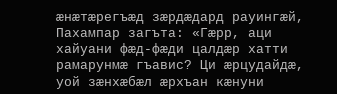æнæтæрегъæд зæрдæдард рауингæй, Пахампар загъта: «Гæрр, аци хайуани фæд-фæди цалдæр хатти рамарунмæ гъавис? Ци æрцудайдæ, уой зæнхæбæл æрхъан кæнуни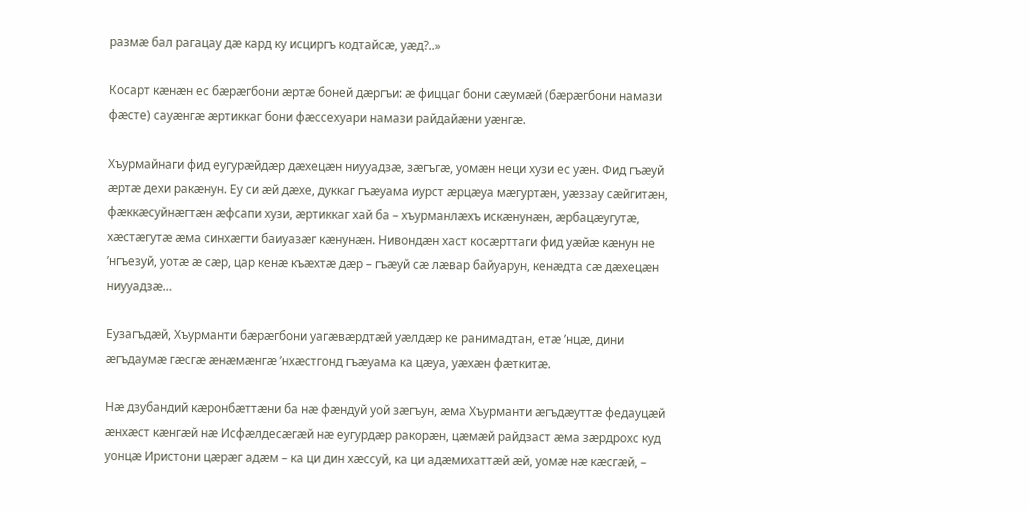размæ бал рагацау дæ кард ку исциргъ кодтайсæ, уæд?..»

Косарт кæнæн ес бæрæгбони æртæ боней дæргъи: æ фиццаг бони сæумæй (бæрæгбони намази фæсте) сауæнгæ æртиккаг бони фæссехуари намази райдайæни уæнгæ.

Хъурмайнаги фид еугурæйдæр дæхецæн ниууадзæ, зæгъгæ, уомæн неци хузи ес уæн. Фид гъæуй æртæ дехи ракæнун. Еу си æй дæхе, дуккаг гъæуама иурст æрцæуа мæгуртæн, уæззау сæйгитæн, фæккæсуйнæгтæн æфсапи хузи, æртиккаг хай ба – хъурманлæхъ искæнунæн, æрбацæугутæ, хæстæгутæ æма синхæгти баиуазæг кæнунæн. Нивондæн хаст косæрттаги фид уæйæ кæнун не ’нгъезуй, уотæ æ сæр, цар кенæ къæхтæ дæр – гъæуй сæ лæвар байуарун, кенæдта сæ дæхецæн ниууадзæ…

Еузагъдæй, Хъурманти бæрæгбони уагæвæрдтæй уæлдæр ке ранимадтан, етæ ’нцæ, дини æгъдаумæ гæсгæ æнæмæнгæ ’нхæстгонд гъæуама ка цæуа, уæхæн фæткитæ.

Нæ дзубандий кæронбæттæни ба нæ фæндуй уой зæгъун, æма Хъурманти æгъдæуттæ федауцæй æнхæст кæнгæй нæ Исфæлдесæгæй нæ еугурдæр ракорæн, цæмæй райдзаст æма зæрдрохс куд уонцæ Иристони цæрæг адæм – ка ци дин хæссуй, ка ци адæмихаттæй æй, уомæ нæ кæсгæй, –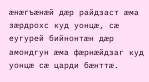æнæгъæнæй дæр райдзаст æма зæрдрохс куд уонцæ, сæ еугурей бийнонтæн дæр амондгун æма фæрнæйдзаг куд уонцæ сæ царди бæнттæ.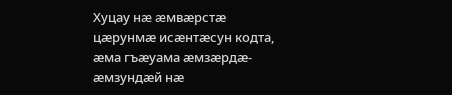Хуцау нæ æмвæрстæ цæрунмæ исæнтæсун кодта, æма гъæуама æмзæрдæ-æмзундæй нæ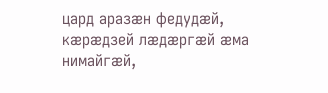цард аразæн федудæй, кæрæдзей лæдæргæй æма нимайгæй,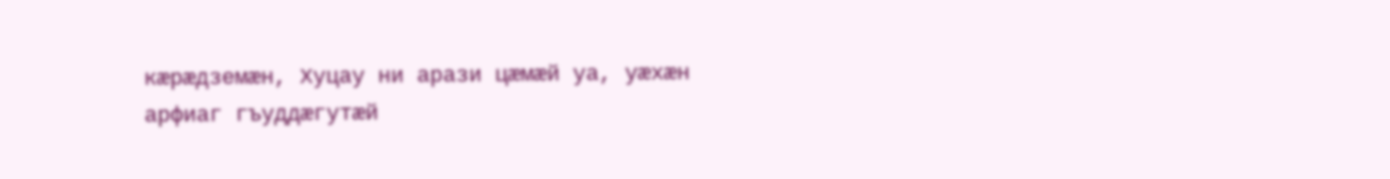кæрæдземæн, Хуцау ни арази цæмæй уа, уæхæн арфиаг гъуддæгутæй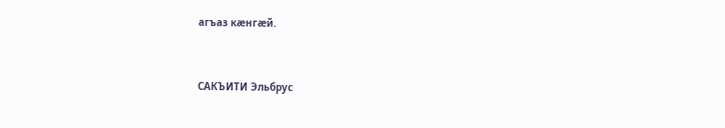агъаз кæнгæй.



САКЪИТИ Эльбрус